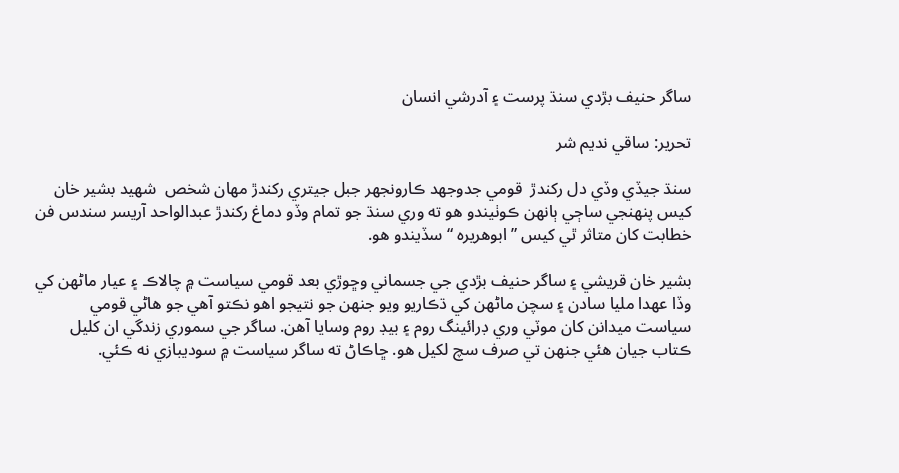ساگر حنيف بڙدي سنڌ پرست ۽ آدرشي انسان

تحرير: ساقي نديم شر

سنڌ جيڏي وڏي دل رکندڙ  قومي جدوجهد ڪارونجهر جبل جيتري رکندڙ مهان شخص  شهيد بشير خان کيس پنهنجي ساڄي ٻانهن ڪوٺيندو هو ته وري سنڌ جو تمام وڏو دماغ رکندڙ عبدالواحد آريسر سندس فن خطابت کان متاثر ٿي کيس ” ابوهريره “ سڏيندو هو.

بشير خان قريشي ۽ ساگر حنيف بڙدي جي جسماني وڇوڙي بعد قومي سياست ۾ چالاڪ ۽ عيار ماڻهن کي وڏا عهدا مليا سادن ۽ سچن ماڻهن کي ڌڪاريو ويو جنهن جو نتيجو اهو نڪتو آهي جو هاڻي قومي سياست ميدانن کان موٽي وري ڊرائينگ روم ۽ بيڊ روم وسايا آهن. ساگر جي سموري زندگي ان کليل ڪتاب جيان هئي جنهن تي صرف سچ لکيل هو. ڇاڪاڻ ته ساگر سياست ۾ سوديبازي نه ڪئي.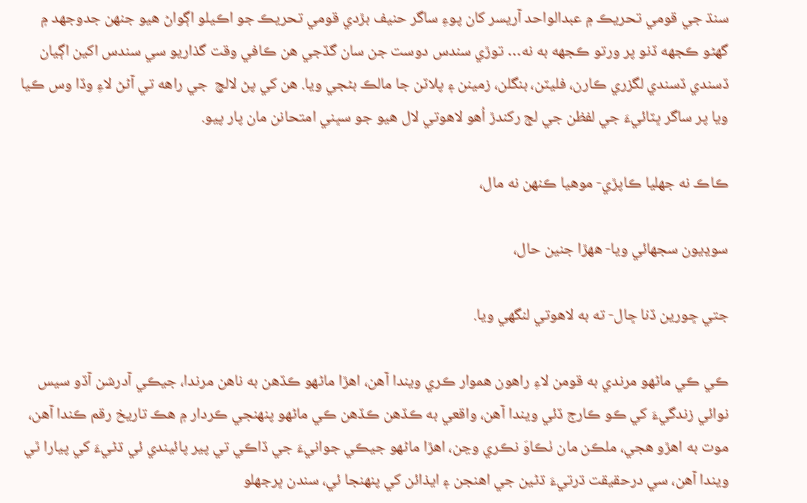سنڌ جي قومي تحريڪ ۾ عبدالواحد آريسر کان پوءِ ساگر حنيف بڙدي قومي تحريڪ جو اڪيلو اڳواڻ هيو جنهن جدوجهد ۾ گهڻو ڪجهه ڏنو پر ورتو ڪجهه به نه… توڙي سندس دوست جن سان گڏجي ھن ڪافي وقت گذاريو سي سندس اکين اڳيان ڏسندي ڏسندي لگزري ڪارن، فليٽن، بنگلن، زمينن ۽ پلاٽن جا مالڪ بڻجي ويا. هن کي پڻ لالچ  جي راهه تي آڻڻ لاءِ وڏا وس ڪيا ويا پر ساگر ڀٽائيءَ جي لفظن جي لڄ رکندڙ اُهو لاهوتي لال هيو جو سڀني امتحانن مان پار پيو.

ڪاڪ نه جهليا ڪاپڙي- موهيا ڪنهن نه مال،

سوڍيون سجهائي ويا- ههڙا جنين حال،

جتي ڇورين ڏنا ڇال- ته به لاهوتي لنگهي ويا.

ڪي ڪي ماڻهو مرندي به قومن لاءِ راهون هموار ڪري ويندا آهن، اهڙا ماڻهو ڪڏهن به ناهن مرندا، جيڪي آدرشن آڏو سيس نوائي زندگيءَ کي ڪو ڪارج ڏئي ويندا آهن، واقعي به ڪڏهن ڪڏهن ڪي ماڻهو پنهنجي ڪردار ۾ هڪ تاريخ رقم ڪندا آهن، موت به اهڙو هجي، ملڪن مان ٺڪاوَ نڪري وڃن، اهڙا ماڻهو جيڪي جوانيءَ جي ڏاڪي تي پير پائيندي ئي ڌڻيءَ کي پيارا ٿي ويندا آهن، سي درحقيقت ڌرتيءَ ڌڻين جي اهنجن ۽ ايذائن کي پنهنجا ئي، سندن ڀرجهلو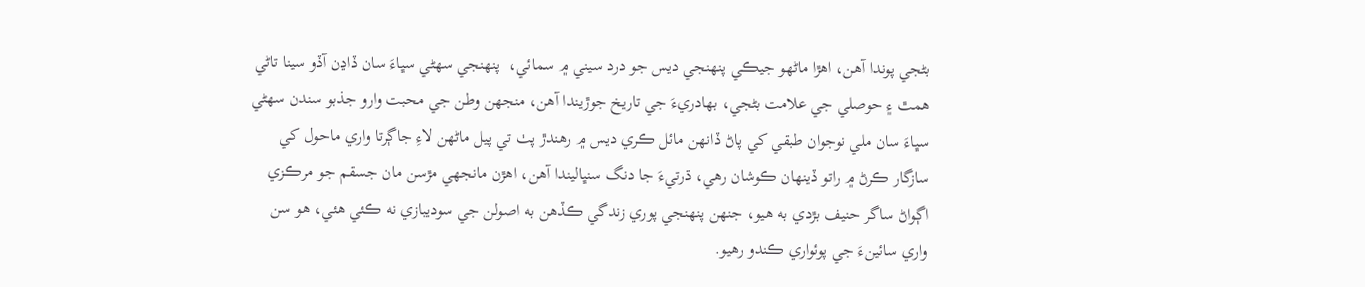بڻجي پوندا آهن، اهڙا ماڻهو جيڪي پنهنجي ديس جو درد سيني ۾ سمائي،  پنهنجي سهڻي سڀاءَ سان ڏاڍن آڏو سينا تاڻي همٿ ۽ حوصلي جي علامت بڻجي، بهادريءَ جي تاريخ جوڙيندا آهن، منجهن وطن جي محبت وارو جذبو سندن سهڻي سڀاءَ سان ملي نوجوان طبقي کي پاڻ ڏانهن مائل ڪري ديس ۾ رهندڙ پٺ تي پيل ماڻهن لاءِ جاڳرتا واري ماحول کي سازگار ڪرڻ ۾ راتو ڏينهان ڪوشان رهي، ڌرتيءَ جا دنگ سنڀاليندا آهن، اهڙن مانجهي مڙسن مان جسقم جو مرڪزي اڳواڻ ساگر حنيف بڙدي به هيو، جنهن پنهنجي پوري زندگي ڪڏهن به اصولن جي سوديبازي نه ڪئي هئي، هو سن واري سائينءَ جي پوئواري ڪندو رهيو.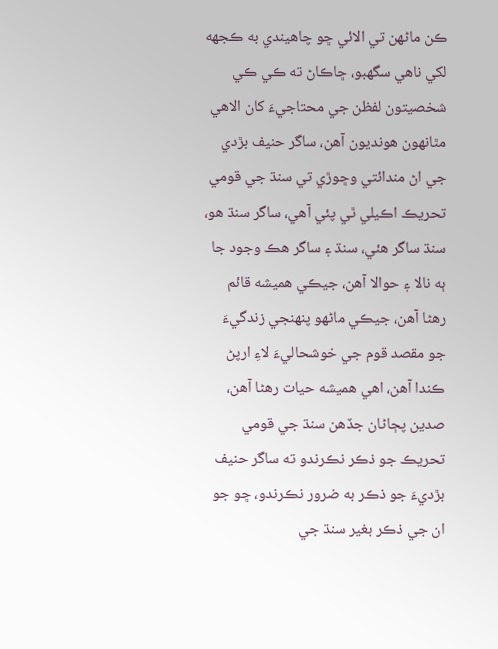ڪن ماڻهن تي الائي ڇو چاهيندي به ڪجهه لکي ناهي سگهبو، ڇاڪاڻ ته ڪي ڪي شخصيتون لفظن جي محتاجيءَ کان الاهي مٿانهون هونديون آهن، ساگر حنيف بڙدي جي اڻ مندائتي وڇوڙي تي سنڌ جي قومي تحريڪ اڪيلي ٿي پئي آهي، ساگر سنڌ هو، سنڌ ساگر هئي، سنڌ ۽ ساگر هڪ وجود جا ٻه نالا ۽ حوالا آهن، جيڪي هميشه قائم رهڻا آهن، جيڪي ماڻهو پنهنجي زندگيءَ جو مقصد قوم جي خوشحاليءَ لاءِ ارپڻ ڪندا آهن، اهي هميشه حيات رهڻا آهن، صدين پڄاڻان جڏهن سنڌ جي قومي تحريڪ جو ذڪر نڪرندو ته ساگر حنيف بڙديءَ جو ذڪر به ضرور نڪرندو، ڇو جو ان جي ذڪر بغير سنڌ جي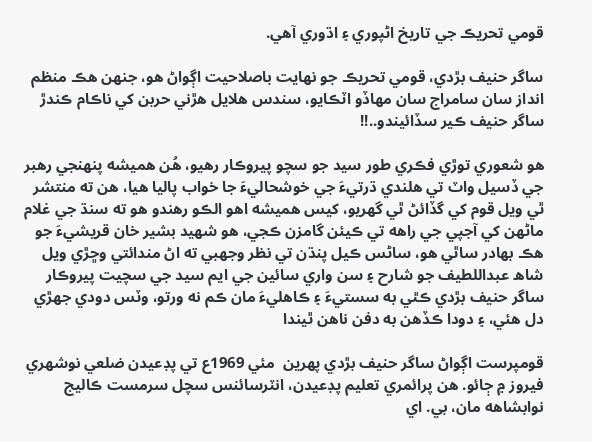قومي تحريڪ جي تاريخ اڻپوري ۽ اڌوري آهي.

ساگر حنيف بڙدي، قومي تحريڪ جو نهايت باصلاحيت اڳواڻ هو، جنهن هڪ منظم انداز سان سامراج سان مهاڏو اٽڪايو، سندس هلايل هڙني حربن کي ناڪام ڪندڙ ساگر حنيف ڪير سڏائيندو..!!

هو شعوري توڙي فڪري طور سيد جو سچو پيروڪار رهيو، هُن هميشه پنهنجي رهبر جي ڏسيل واٽ تي هلندي ڌرتيءَ جي خوشحاليءَ جا خواب پاليا هيا، هن ته منتشر ٿي ويل قوم کي گڏائڻ ٿي گهريو، کيس هميشه اهو الڪو رهندو هو ته سنڌ جي غلام ماڻهن کي آجپي جي راهه تي ڪيئن گامزن ڪجي، هو شهيد بشير خان قريشيءَ جو هڪ بهادر ساٿي هو، ساڻس ڪيل پنڌن تي نظر وجهبي ته اڻ مندائتي وڇڙي ويل شاھ عبداللطيف جو شارح ۽ سن واري سائين جي ايم سيد جي سچيت پيروڪار ساگر حنيف بڙدي ڪٿي به سستيءَ ۽ ڪاهليءَ مان ڪم نه ورتو، وٽس دودي جهڙي دل هئي، ۽ دودا ڪڏهن به دفن ناهن ٿيندا

قومپرست اڳواڻ ساگر حنيف بڙدي پهرين  مئي 1969ع تي پڊعيدن ضلعي نوشهري فيروز ۾ ڄائو. هن پرائمري تعليم پڊعيدن، انٽرسائنس سچل سرمست ڪاليج نوابشاهه مان، بي. اي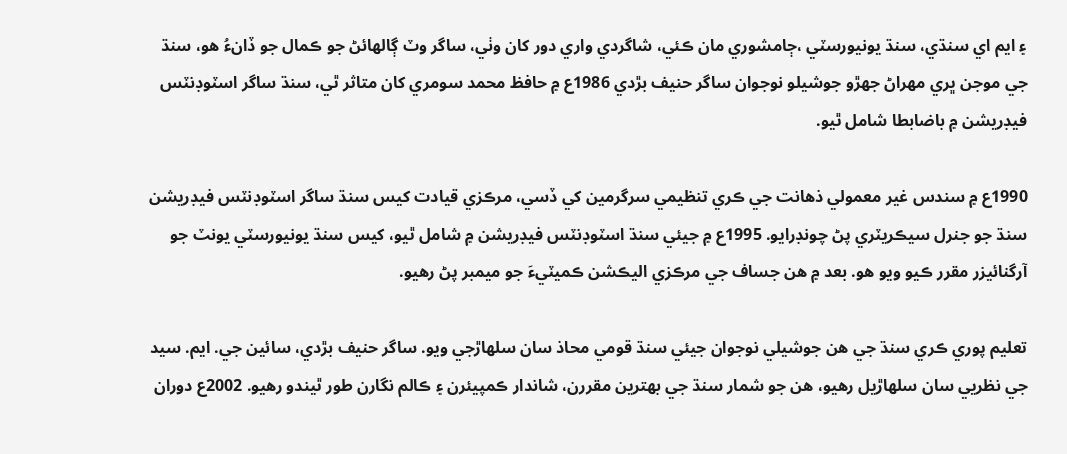۽ ايم اي سنڌي، سنڌ يونيورسٽي ،ڄامشوري مان ڪئي، شاگردي واري دور کان وٺي، ساگر وٽ ڳالهائڻ جو ڪمال جو ڏانءُ هو، سنڌ جي موجن ڀري مهراڻ جهڙو جوشيلو نوجوان ساگر حنيف بڙدي 1986ع ۾ حافظ محمد سومري کان متاثر ٿي، سنڌ ساگر اسٽوڊنٽس فيڊريشن ۾ باضابطا شامل ٿيو.

1990ع ۾ سندس غير معمولي ذهانت جي ڪري تنظيمي سرگرمين کي ڏسي، مرڪزي قيادت کيس سنڌ ساگر اسٽوڊنٽس فيڊريشن سنڌ جو جنرل سيڪريٽري پڻ چونڊرايو. 1995ع ۾ جيئي سنڌ اسٽوڊنٽس فيڊريشن ۾ شامل ٿيو، کيس سنڌ يونيورسٽي يونٽ جو آرگنائيزر مقرر ڪيو ويو هو. بعد ۾ هن جساف جي مرڪزي اليڪشن ڪميٽيءَ جو ميمبر پڻ رهيو.

تعليم پوري ڪري سنڌ جي هن جوشيلي نوجوان جيئي سنڌ قومي محاذ سان سلهاڙجي ويو. ساگر حنيف بڙدي، سائين جي. ايم. سيد جي نظريي سان سلهاڙيل رهيو، هن جو شمار سنڌ جي بهترين مقررن، شاندار ڪمپيئرن ۽ ڪالم نگارن طور ٿيندو رهيو. 2002ع دوران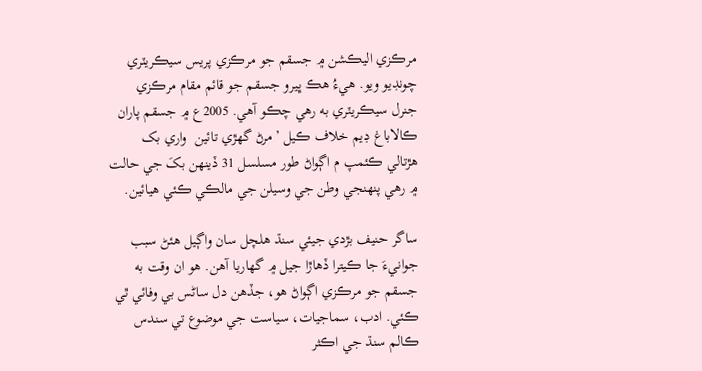مرڪزي اليڪشن ۾ جسقم جو مرڪزي پريس سيڪريٽري چونڊيو ويو. هيءُ هڪ ڀيرو جسقم جو قائم مقام مرڪزي جنرل سيڪريٽري به رهي چڪو آهي. 2005ع ۾ جسقم پاران ڪالاباغ ڊيم خلاف ڪيل ’مرڻ گهڙي تائين  واري بک هڙتالي ڪئمپ م اڳواڻ طور مسلسل 31 ڏينهن بکَ جي حالت ۾ رهي پنهنجي وطن جي وسيلن جي مالڪي ڪئي هيائين.

ساگر حنيف بڙدي جيئي سنڌ هلچل سان واڳيل هئڻ سبب جوانيءَ جا ڪيترا ڏهاڙا جيل ۾ گهاريا آهن. هو ان وقت به جسقم جو مرڪزي اڳواڻ هو، جڏهن دل ساڻس بي وفائي ٿي ڪئي. ادب، سماجيات، سياست جي موضوع تي سندس ڪالم سنڌ جي اڪثر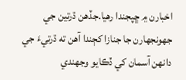اخبارن ۾ ڇپجندا رهيا.جڏهن ڌرتين جي جهونجهارن جا جنازا کڄندا آهن ته ڌرتيءَ جي دانهن آسمان کي ڏڪايو وجهندي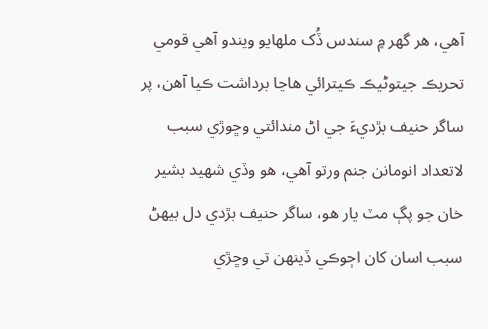آهي، هر گهر ۾ سندس ڏُک ملهايو ويندو آهي قومي تحريڪ جيتوڻيڪ ڪيترائي هاڃا برداشت ڪيا آهن، پر ساگر حنيف بڙديءَ جي اڻ مندائتي وڇوڙي سبب لاتعداد انومانن جنم ورتو آهي، هو وڏي شهيد بشير خان جو پڳ مٽ يار هو، ساگر حنيف بڙدي دل بيهڻ سبب اسان کان اڄوڪي ڏينهن تي وڇڙي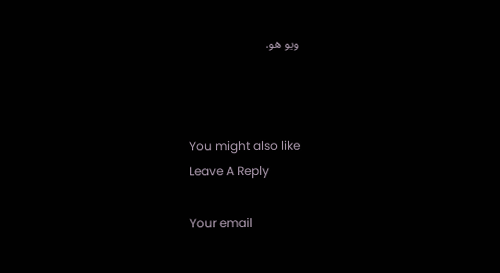ويو هو.



You might also like
Leave A Reply

Your email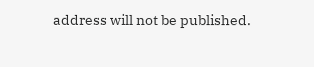address will not be published.